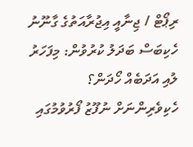ރިޕޯޓް / ޖިނާއީ އިޖުރާއަތުގެ ގާނޫނު
ހެކިބަސް ބަދަލު ކުރުވުން: މިފަހަރު ލުއި އަދަބެއް ހޯދަން؟
ހެކިވެރިންނަށް ނުފޫޒު ފޯރުވުމުގައި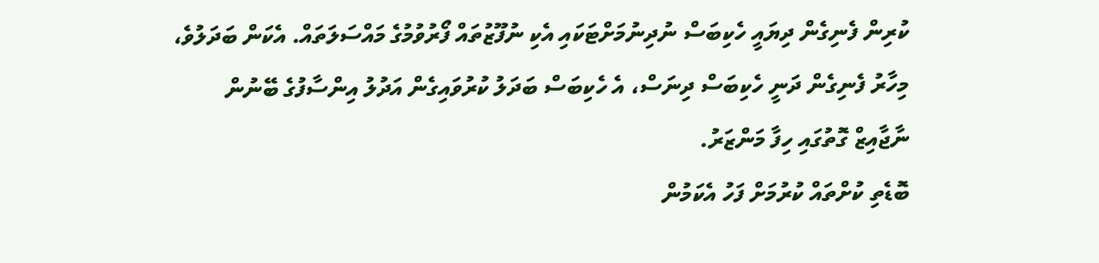ކުރިން ފެނިގެން ދިޔައީ ހެކިބަސް ނުދިނުމަށްޓަކައި އެކި ނުފޫޒުތައް ފޯރުވުމުގެ މައްސަލަތައް. އެކަން ބަދަލުވެ، މިހާރު ފެނިގެން ދަނީ ހެކިބަސް ދިނަސް، އެ ހެކިބަސް ބަދަލު ކުރުވައިގެން އަދުލު އިންސާފުގެ ބޭނުން ނާޖާއިޒް ގޮތުގައި ހިފާ މަންޒަރު.
ބޮޑެތި ކުށްތައް ކުރުމަށް ފަހު އެކަމުން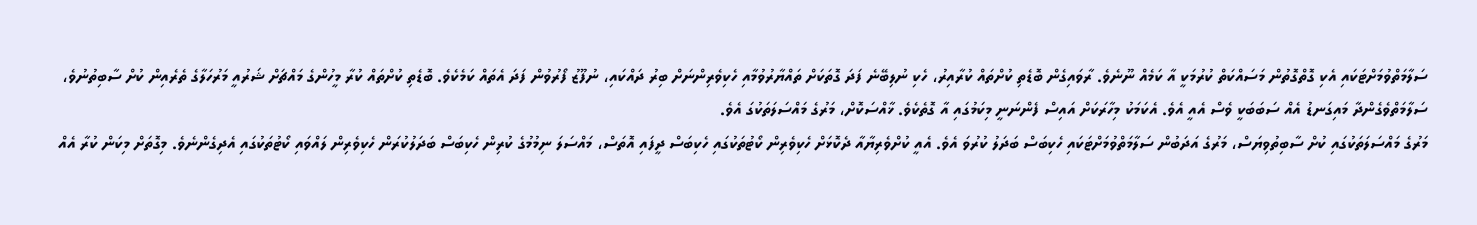ސަލާމަތްވުމަށްޓަކައި އެކި ގޮތްގޮތުން މަސައްކަތް ކުރުމަކީ އާ ކަމެއް ނޫނެވެ. ރާވައިގެން ބޮޑެތި ކުށްތައް ކުރާއިރު، ހެކި ނުލިބޭނެ ފަދަ ގޮތަކަށް ތައްޔާރުވުމާއި ހެކިވެރިންނަށް ބިރު ދައްކައި، ނުފޫޒު ފޯރުވުން ފަދަ އެތައް ކަމެކެވެ. ބޮޑެތި ކުށްތައް ކުރާ މީހުންގެ މައްޗަށް ޝަރުއީ މަރުހަލާގެ ތެރެއިން ކުށް ސާބިތުނުވެ، ސަލާމަތްވެގެންދާ މައިގަނޑު އެއް ސަބަބަކީ ވެސް އެއީ އެވެ. އެކަމަކު މިހާރަކަށް އައިސް ފެންނަނީ މިކަމުގައި އާ ގޮތެކެވެ. ޚާއްސަކޮށް، މަރުގެ މައްސަލަތަކުގަ އެވެ.
މަރުގެ މައްސަލަތަކުގައި ކުށް ސާބިތުވިޔަސް، މަރުގެ އަދަބުން ސަލާމަތްވުމަށްޓަކައި ހެކިބަސް ބަދަލު ކުރުވަ އެވެ. އެއީ ކުށްވެރިޔާއާ ދެކޮޅަށް ހެކިވެރިން ކޯޓުތަކުގައި ހެކިބަސް ދީފައި އޮތަސް، މައްސަލަ ނިމުމުގެ ކުރިން ހެކިބަސް ބަދަލުކުރަން ހެކިވެރިން ލައްވައި ކޯޓުތަކުގައި އެދިގެންނެވެ. މިގޮތަށް މިކަން ކުރާ އެއް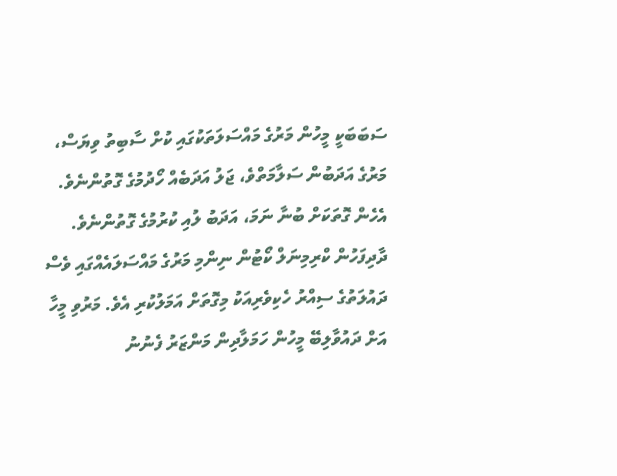ސަބަބަކީ މީހުން މަރުގެ މައްސަލަތަކުގައި ކުށް ސާބިތު ވިޔަސް، މަރުގެ އަދަބުން ސަލާމަތްވެ، ޖަލު އަދަބެއް ހޯދުމުގެ ގޮތުންނެވެ. އެހެން ގޮތަކަށް ބުނާ ނަމަ، އަދަބު ލުއި ކުރުމުގެ ގޮތުންނެވެ.
ދާދިފަހުން ކްރިމިނަލް ކޯޓުން ނިންމި މަރުގެ މައްސަލައެއްގައި ވެސް ދައުލަތުގެ ސިއްރު ހެކިވެރިއަކު މިގޮތަށް އަމަލުކުރި އެވެ. މަރުވި މީހާ އަށް ދައުވާލިބޭ މީހުން ހަމަލާދިން މަންޒަރު ފެނުނު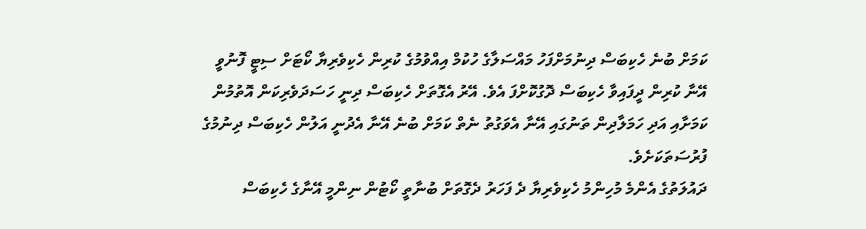ކަމަށް ބުނެ ހެކިބަސް ދިނުމަށްފަހު މައްސަލާގެ ހުކުމް އިއްވުމުގެ ކުރިން ހެކިވެރިޔާ ކޯޓަށް ސިޓީ ފޮނުވީ އޭނާ ކުރިން ދީފައިވާ ހެކިބަސް ދޮގުކޮށްފަ އެވެ. އޭރު އެގޮތަށް ހެކިބަސް ދިނީ ހަސަދަވެރިކަން އޮތުމުން ކަމަށާއި އަދި ހަމަލާދިން ތަނުގައި އޭނާ އެވަގުތު ނެތް ކަމަށް ބުނެ އޭނާ އެދުނީ އަލުން ހެކިބަސް ދިނުމުގެ ފުރުސަތަކަށެވެ.
ދައުލަތުގެ އެންމެ މުހިންމު ހެކިވެރިޔާ ދެ ފަހަރު ދެގޮތަށް ބުނާތީ ކޯޓުން ނިންމީ އޭނާގެ ހެކިބަސް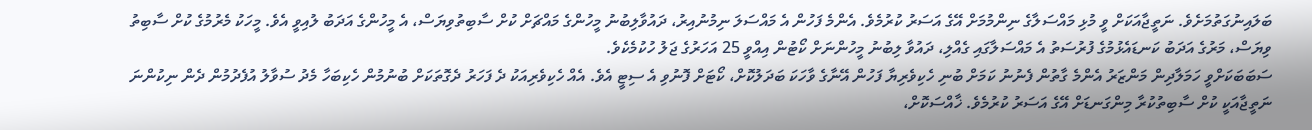ބަލައިނުގަތުމަށެވެ. ނަތީޖާއަކަށް ވީ މުޅި މައްސަލާގެ ނިންމުމަށް އޭގެ އަސަރު ކުރުމެވެ. އެންމެ ފަހުން އެ މައްސަލަ ނިމުނުއިރު، ދައުވާލިބުނު މީހުންގެ މައްޗަށް ކުށް ސާބިތުވިޔަސް، އެ މީހުންގެ އަދަބު ލުއިވީ އެވެ. މީހަކު މެރުމުގެ ކުށް ސާބިތު ވިޔަސް، މަރުގެ އަދަބު ކަނޑައެޅުމުގެ ފުރުސަތު އެ މައްސަލާގައި ގެއްލި، ދައުވާ ލިބުނު މީހުންނަށް ކޯޓުން އިއްވީ 25 އަހަރުގެ ޖަލު ހުކުމެކެވެ.
ސަބަބަކަށްވީ ހަމަލާދިން މަންޒަރު އެންމެ ގާތުން ފެނުނު ކަމަށް ބުނި ހެކިވެރިޔާ ފަހުން އޭނާގެ ވާހަކަ ބަދަލުކޮށް، ކޯޓަށް ފޮނުވި އެ ސިޓީ އެވެ. އެއް ހެކިވެރިއަކު ދެ ފަހަރު ދެގޮތަކަށް ބުނުމުން ހެކިބަހާ މެދު ސުވާލު އުފެދުމުން ދެން ނިކުންނަ ނަތީޖާއަކީ ކުށް ސާބިތުކުރާ މިންގަނޑަށް އޭގެ އަސަރު ކުރުމެވެ. ޚާއްސަކޮށް،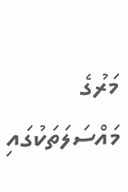މަރުގެ މައްސަލަތަކުގައި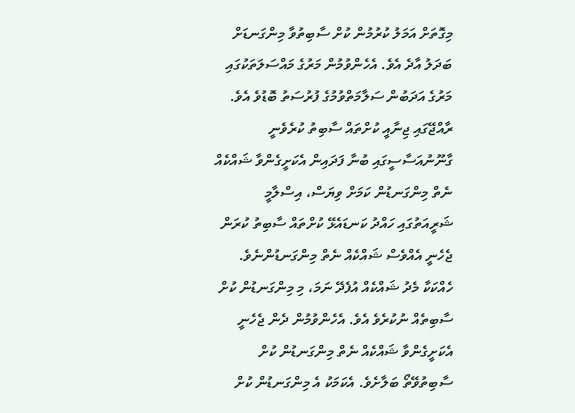މިގޮތަށް އަމަލު ކުރުމުން ކުށް ސާބިތުވާ މިންގަނޑަށް ބަދަލު އާދެ އެވެ. އެހެންވުމުން މަރުގެ މައްސަލަތަކުގައި މަރުގެ އަދަބުން ސަލާމަތްވުމުގެ ފުރުސަތު ބޮޑުވެ އެވެ.
ރާއްޖޭގައި ޖިނާއީ ކުށްތައް ސާބިތު ކުރެވެނީ ގާނޫނުއަސާސީގައި ބުނާ ފަދައިން އެކަށީގެންވާ ޝައްކެއް ނެތް މިންގަނޑުން ކަމަށް ވިޔަސް، އިސްލާމީ ޝަރީއަތުގައި ހައްދު ކަނޑައެޅޭ ކުށްތައް ސާބިތު ކުރަން ޖެހެނީ އެއްވެސް ޝައްކެއް ނެތް މިންގަނޑުންނެވެ. ހެއްކަކާ މެދު ޝައްކެއް އުފެދޭ ނަމަ، މި މިންގަނޑުން ކުށް ސާބިތެއް ނުކުރެވެ އެވެ. އެހެންވުމުން ދެން ޖެހެނީ އެކަށީގެންވާ ޝައްކެއް ނެތް މިންގަނޑުން ކުށް ސާބިތުވޭތޯ ބަލާށެވެ. އެކަމަކު އެ މިންގަނޑުން ކުށް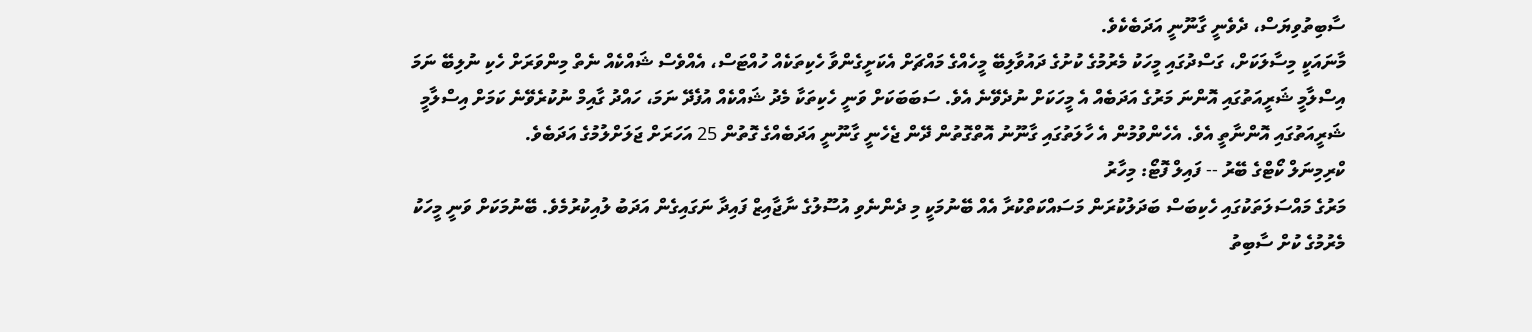ސާބިތުވިޔަސް، ދެވެނީ ގާނޫނީ އަދަބެކެވެ.
މާނައަކީ މިސާލަކަށް، ގަސްދުގައި މީހަކު މެރުމުގެ ކުށުގެ ދައުވާލިބޭ މީހެއްގެ މައްޗަށް އެކަށީގެންވާ ހެކިތަކެއް ހުއްޓަސް، އެއްވެސް ޝައްކެއް ނެތް މިންވަރަށް ހެކި ނުލިބޭ ނަމަ އިސްލާމީ ޝަރީއަތުގައި އޮންނަ މަރުގެ އަދަބެއް އެ މީހަކަށް ނުދެވޭނެ އެވެ. ސަބަބަކަށް ވަނީ ހެކިތަކާ މެދު ޝައްކެއް އުފެދޭ ނަމަ، ހައްދު ގާއިމް ނުކުރެވޭނެ ކަމަށް އިސްލާމީ ޝަރީއަތުގައި އޮންނާތީ އެވެ. އެހެންވުމުން އެ ހާލަތުގައި ގާނޫނު އޮތްގޮތުން ދޭން ޖެހެނީ ގާނޫނީ އަދަބެއްގެ ގޮތުން 25 އަހަރަށް ޖަލަށްލުމުގެ އަދަބެވެ.
ކްރިމިނަލް ކޯޓްގެ ބޭރު -- ފައިލް ފޮޓޯ: މިހާރު
މަރުގެ މައްސަލަތަކުގައި ހެކިބަސް ބަދަލުކުރަން މަސައްކަތްކުރާ އެއް ބޭނުމަކީ މި ދެންނެވި އުސޫލުގެ ނާޖާއިޒް ފައިދާ ނަގައިގެން އަދަބު ލުއިކުރުމެވެ. ބޭނުމަކަށް ވަނީ މީހަކު މެރުމުގެ ކުށް ސާބިތު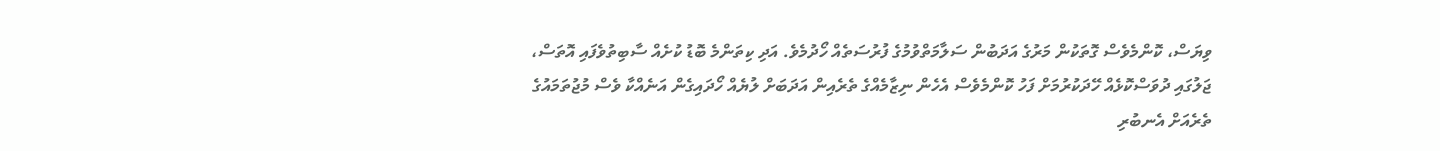ވިޔަސް، ކޮންމެވެސް ގޮތަކުން މަރުގެ އަދަބުން ސަލާމަތްވުމުގެ ފުރުސަތެއް ހޯދުމެވެ. އަދި ކިތަންމެ ބޮޑު ކުށެއް ސާބިތުވެފައި އޮތަސް، ޖަލުގައި ދުވަސްކޮޅެއް ހޭދަކުރުމަށް ފަހު ކޮންމެވެސް އެހެން ނިޒާމެއްގެ ތެރެއިން އަދަބަށް ލުޔެއް ހޯދައިގެން އަނެއްކާ ވެސް މުޖުތަމައުގެ ތެރެއަށް އެނބުރި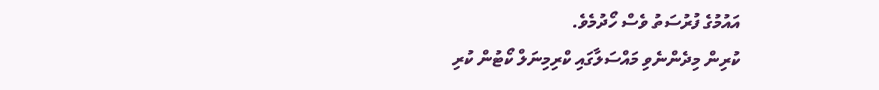އައުމުގެ ފުރުސަތު ވެސް ހޯދުމެވެ.
ކުރިން މިދެންނެވި މައްސަލާގައި ކްރިމިނަލް ކޯޓުން ކުރި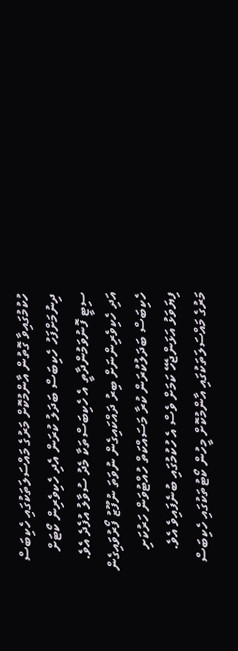ހުކުމުގައިވާ ގޮތުން އާންމުކޮށް މަރުގެ މައްސަލަތަކުގައި ހެކިބަސް ދިނުމަށްފަހު ހެކިބަސް ބަދަލު ކުރަން އެދި ހެކިވެރިން ކޯޓަށް ސިޓީ ފޮނުވަމުންދާތީ އެ ހެކިބަސްތަކާ މެދު ސުވާލު އުފެދެ އެވެ. އަދި ހެކިވެރިންނަށް ބިރު ދައްކައިގެން ނުވަތަ ނުފޫޒު ފޯރުވައިގެން ހެކިބަސް ބަދަލުކުރަން ކުރާ މަސައްކަތް ހުއްޓުވަން ހަރުކަށި ފިޔަވަޅު އަޅަންޖެހޭ ކަމަށް ވެސް އެ ހުކުމުގައި ބުނެފައިވެ އެވެ.
މަރުގެ މައްސަލަތަކުގައި އާންމުކޮށް މީހުން ކޯޓުތަކުގައި ހެކިބަސް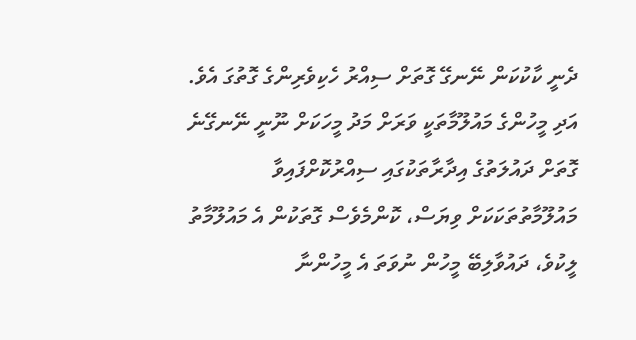ދެނީ ކާކުކަން ނޭނގޭ ގޮތަށް ސިއްރު ހެކިވެރިންގެ ގޮތުގަ އެވެ. އަދި މީހުންގެ މައުލޫމާތަކީ ވަރަށް މަދު މީހަކަށް ނޫނީ ނޭނގޭނެ ގޮތަށް ދައުލަތުގެ އިދާރާތަކުގައި ސިއްރުކޮށްފައިވާ މައުލޫމާތުތަކަކަށް ވިޔަސް، ކޮންމެވެސް ގޮތަކުން އެ މައުލޫމާތު ލީކުވެ، ދައުވާލިބޭ މީހުން ނުވަތަ އެ މީހުންނާ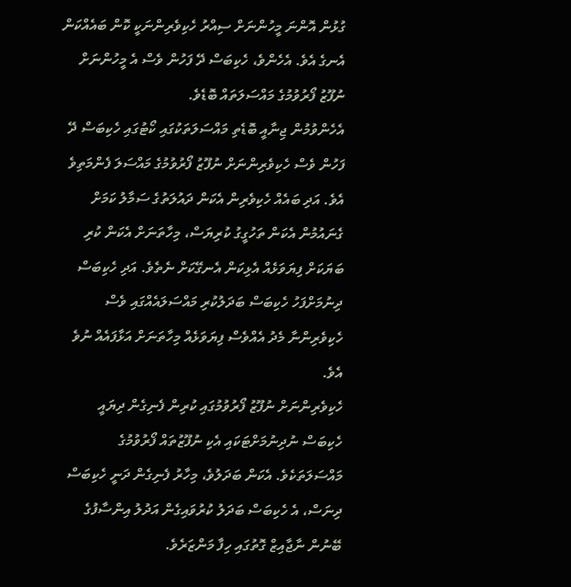ގުޅުން އޮންނަ މީހުންނަށް ސިއްރު ހެކިވެރިންނަކީ ކޮން ބައެއްކަން އެނގެ އެވެ. އެހެންވެ، ހެކިބަސް ދޭ ފަހުން ވެސް އެ މީހުންނަށް ނުފޫޒު ފޯރުވުމުގެ މައްސަލަތައް ބޮޑެވެ.
އެހެންވުމުން ޖިނާއީ ބޮޑެތި މައްސަލަތަކުގައި ކޯޓުގައި ހެކިބަސް ދޭ ފަހުން ވެސް ހެކިވެރިންނަށް ނުފޫޒު ފޯރުވުމުގެ މައްސަލަ ފެންމަތިވެ އެވެ. އަދި ބައެއް ހެކިވެރިން އެކަން ދައުލަތުގެ ސަމާލު ކަމަށް ގެނައުމުން އެކަން ތަހުގީގު ކުރިޔަސް، މިހާތަނަށް އެކަން ކުރި ބަޔަކަށް ފިޔަވަޅެއް އެޅިކަން އެނގޭކަށް ނެތެވެ. އަދި ހެކިބަސް ދިނުމަށްފަހު ހެކިބަސް ބަދަލުކުރި މައްސަލައެއްގައި ވެސް ހެކިވެރިންނާ މެދު އެއްވެސް ފިޔަވަޅެއް މިހާތަނަށް އަޅާފައެއް ނުވެ އެވެ.
ހެކިވެރިންނަށް ނުފޫޒު ފޯރުވުމުގައި ކުރިން ފެނިގެން ދިޔައީ ހެކިބަސް ނުދިނުމަށްޓަކައި އެކި ނުފޫޒުތައް ފޯރުވުމުގެ މައްސަލަތަކެވެ. އެކަން ބަދަލުވެ، މިހާރު ފެނިގެން ދަނީ ހެކިބަސް ދިނަސް، އެ ހެކިބަސް ބަދަލު ކުރުވައިގެން އަދުލު އިންސާފުގެ ބޭނުން ނާޖާއިޒް ގޮތުގައި ހިފާ މަންޒަރެވެ.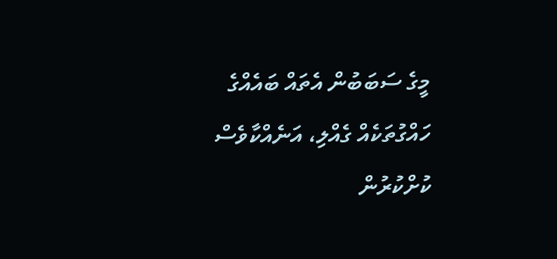މީގެ ސަބަބުން އެތައް ބައެއްގެ ހައްގުތަކެއް ގެއްލި، އަނެއްކާވެސް ކުށްކުރުން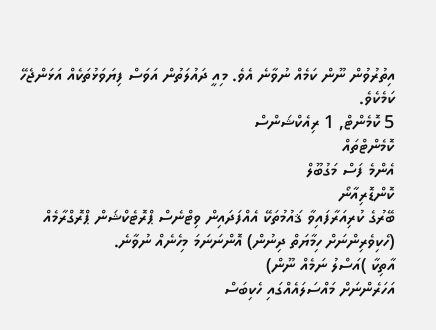އިތުރުވުން ނޫން ކަމެއް ނުވާނެ އެވެ. މިއީ ދައުލަތުން އަވަސް ފިޔަވަޅުތަކެއް އަޅަންޖެހޭ ކަމެކެވެ.
5 ކޮމެންޓް, 1 ރިއެކްޝަންސް
ކޮމެންޓްތައް
އެންމެ ފަސް މަގުބޫލް
ކޮންޑޮރިއާނޯ
ބޭރުގެ ކުރިއަރާފައިވާ ޤައުމުތަކޭ އެއްފަދައިން ވިޓްނެސް ޕްރޮޓެކްޝަން ޕްރޮގްރާމެއް (ހެކިވެރިންނަށް ހިމާޔަތް ދިނުން) އޮންނަނަމަ މިހެނެއް ނުވާނެ.
އާތިކާ )އަސްލު ނަމެއް ނޫން)
އަހަރެންނަށް މައްސަލައެއްގައި ހެކިބަސް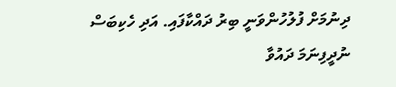ދިނުމަށް ފުލުހުންވަނީ ބިރު ދައްކާފައި. އަދި ހެކިބަސް ނުދީފިނަމަ ދައުވާ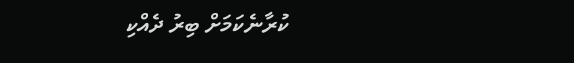ކުރާނެކަމަށް ބިރު ދެއްކި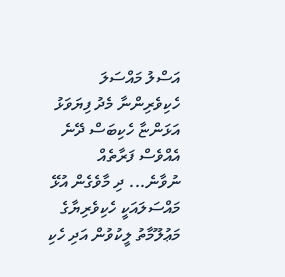އަސްލު މައްސަލަ
ހެކިވެރިންނާ މެދު ފިޔަވަޅު އަޅަންޏާ ހެކިބަސް ދޭނެ އެއްވެސް ފަރާތެއް ނުވާނެ... ދި މާވެގެން އުޅޭ މައްސަލައަކީ ހެކިވެރިޔާގެ މަޢުލޫމާތު ލީކުވުން އަދި ހެކި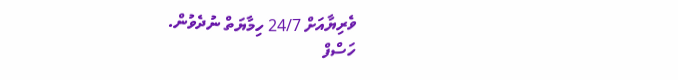ވެރިޔާއަށް 24/7 ހިމާޔަތް ނުދެވުން.
ހަސްފް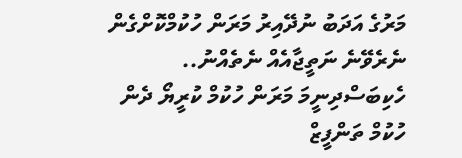މަރުގެ އަދަބު ނުދޭއިރު މަރަން ހުކުމްކޮށްގެން ނެރެވޭނެ ނަތީޖާއެއް ނެތެއްނު.. ހެކިބަސްދިނީމަ މަރަން ހުކުމް ކުރީޔޯ ދެން ހުކުމް ތަންފީޒް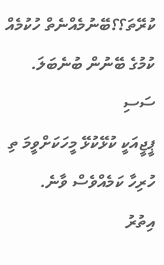ކުރޭތަ؟؟ބޭނުމެއްނެތް ހުކުމެއް ކުމުގެ ބޭނުން ބުނެބަލަ.
ސަސި
ޕީޖީއަކީ ކުޅޭކުޅޭ މީހަކަށްވީމަ ތި ހުރިހާ ކަމެއްވެސް ވާނެ.
އިތުރު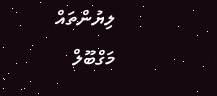ލިޔުންތައް
މަގްބޫލް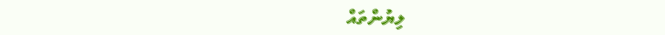ލިޔުންތައް